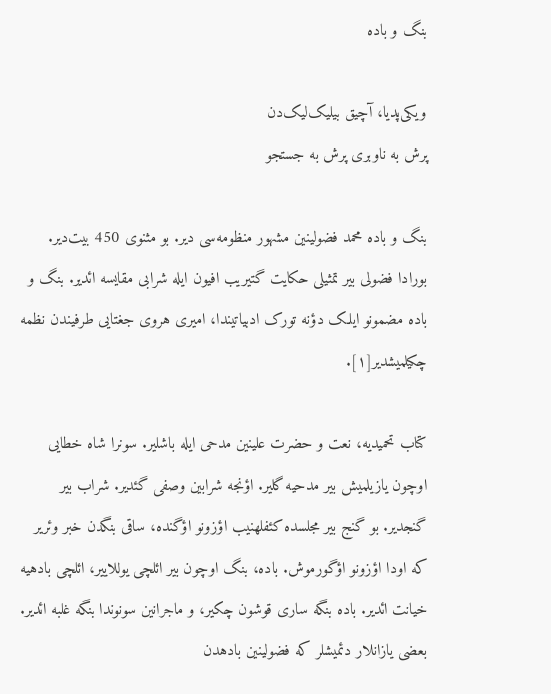بنگ و باده

ویکی‌پدیا، آچیق بیلیک‌لیک‌دن
پرش به ناوبری پرش به جستجو

بنگ و باده محمد فضولینین مشهور منظومه‌سی دیر. بو مثنوی 450 بیت‌دیر. بورادا فضولی بیر تمثیلی حکایت گتیریب افیون ایله شرابی مقایسه ائدیر. بنگ و باده مضمونو ایلک دؤنه تورک ادبیاتیندا، امیری هروی جغتایی طرفیندن نظمه چکیلمیشدیر[۱].

کتاب تحمیدیه، نعت و حضرت علینین مدحی ایله باشلیر. سونرا شاه خطایی اوچون یازیلمیش بیر مدحیه گلیر. اؤنجه شرابین وصفی گئدیر. شراب بیر گنجدیر. بو گنج بیر مجلسده کئفلهنیب اؤزونو اؤگنده، ساقی بنگدن خبر وئریر که اودا اؤزونو اؤگورموش. باده، بنگ اوچون بیر ائلچی یوللاییر، ائلچی بادهیه خیانت ائدیر. باده بنگه ساری قوشون چکیر، و ماجرانین سونوندا بنگه غلبه ائدیر. بعضی یازانلار دئمیشلر که فضولینین بادهدن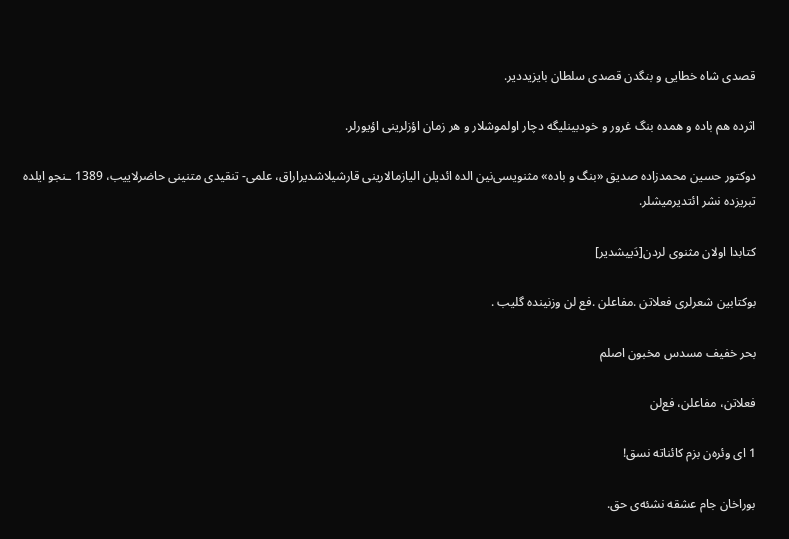قصدی شاه خطایی و بنگدن قصدی سلطان بایزیددیر.

اثرده هم باده و همده بنگ غرور و خودبینلیگه دچار اولموشلار و هر زمان اؤزلرینی اؤیورلر.

دوکتور حسین محمدزاده صدیق «بنگ و باده» مثنویسی‌نین الده ائدیلن الیازمالارینی قارشیلاشدیراراق، علمی- تنقیدی متنینی حاضرلاییب، 1389 ـنجو ایلده تبریزده نشر ائتدیرمیشلر.

کتابدا اولان مثنوی لردن[دَییشدیر]

بوکتابین شعرلری فعلاتن .مفاعلن .فع لن وزنینده گلیب .

بحر خفیف مسدس مخبون اصلم

فعلاتن، مفاعلن، فع‌لن

1 ای وئره‌ن بزم کائناته نسق!

بوراخان جام عشقه نشئه‌ی حق.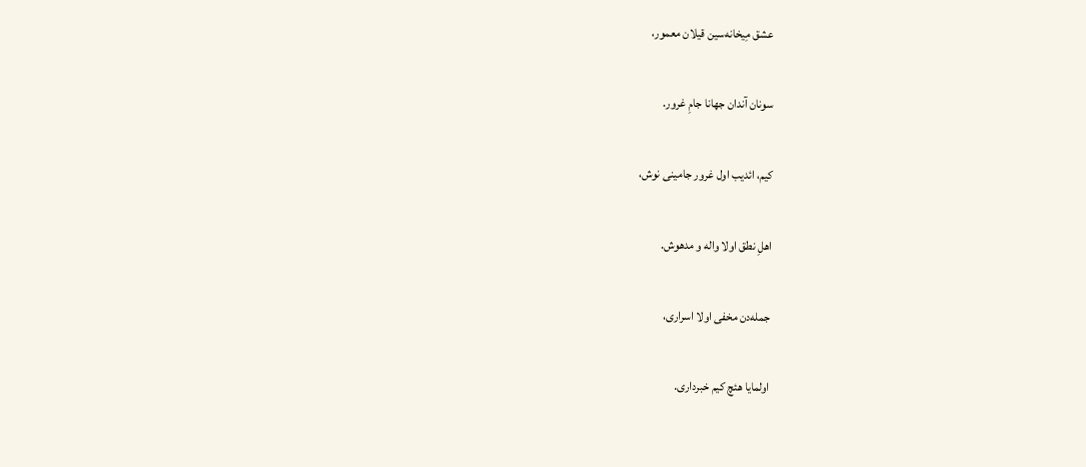عشق مِیخانه‌سین قیلان معمور،

سونان آندان جهانا جامِ غرور.

کیم، ائدیب اول غرور جامینی نوش،

اهلِ نطق اولا واله و مدهوش.

جمله‌دن مخفی اولا اسراری،

اولمایا هئچ کیم خبرداری.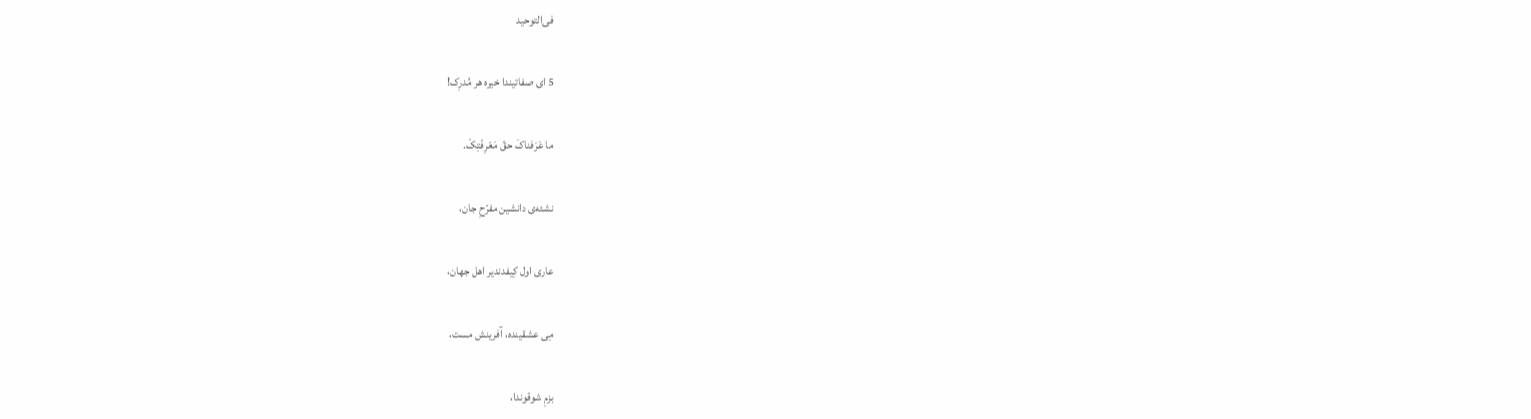فی‌التوحید

5 ای صفاتیندا خیره هر مُدرِک!

ما عَرَفناکَ حقّ مَعْرِفَتِکْ.

نشئه‌ی دانشین مفرّحِ جان،

عاری اول کِیفدندیر اهل جهان،

مِی عشقینده، آفرینش مست،

بزمِ شوقوندا،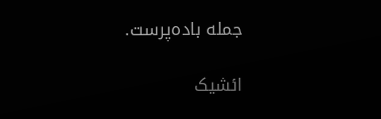جمله باده‌پرست.

ائشیک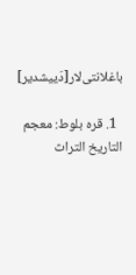باغلانتی‌لار[دَییشدیر]

  1. قره بلوط: معجم التاریخ التراث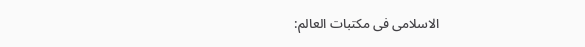الاسلامی فی مکتبات العالم: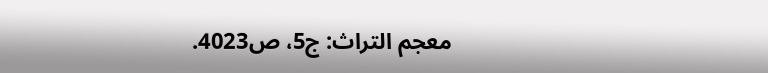معجم التراث: ج5، ص4023.